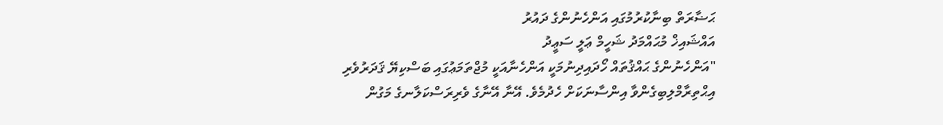ޙަޟާރަތް ބިނާކުރުމުގައި އަންހެނުންގެ ދައުރު
އައްޝައިޚް މުޙައްމަދު ޝަހީމް ޢަލީ ސަޢީދު
"އަންހެނުންގެ ޙައްޤުތައް ހޯދައިދިނުމަކީ އަންހެނާއަކީ މުޖްތަމަޢުގައި ބަސްކިޔޭ ޤަދަރުވެރި އިޙްތިރާމްލިބިގެންވާ އިންސާނަކަށް ހެދުމެވެ. އޭނާ އޭނާގެ ވެރިރަސްކަލާނގެ މަގުން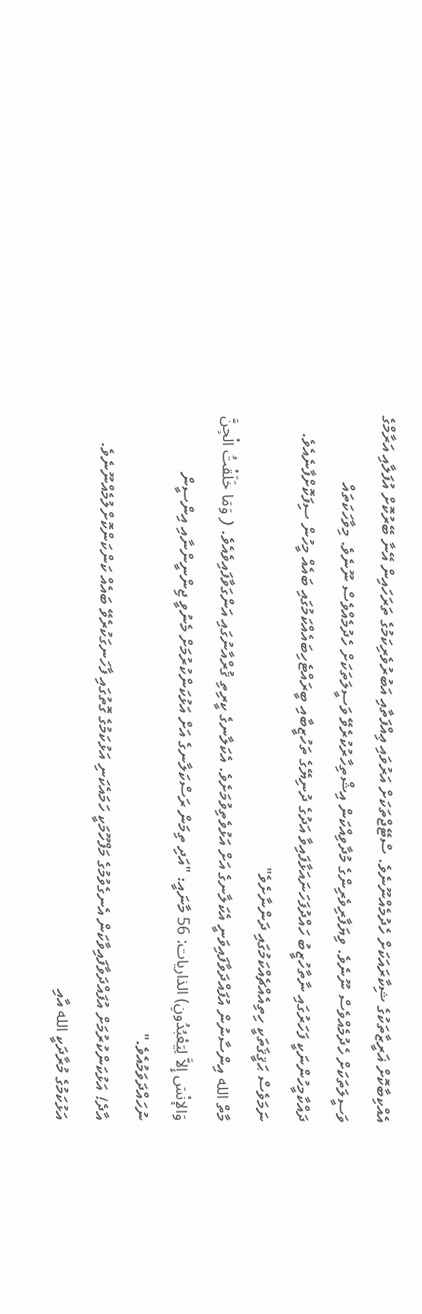އެއްކިބާކޮށް ޣަރީޒާތަކުގެ ޝިކާރައަކަށް ހެދުމެއްނޫނެވެ. ސްޓޭޖްތަކަށް އަރުވައި ޢިއްފަތާއި އަބުރުވެރިކަމުގެ ތަރަހައިން އޭނާ ބޭރުކޮށް އުފަލާއި އަރާމްގެ ވަސީލަތަކަށް ހެދުމެއްވެސް ނޫނެވެ. ވިޔަފާރިވެރިންގެ މުދާވިއްކަން އިޝްތިހާރުކުރެވޭ ވަސީލަތަކަށް ހެދުމެއްވެސް ނޫނެވެ. މިވާހަކަތައް ދައްކާމީހުންނަކީ ފަހަރުގައި ނާތާހުޒީބު ހައްދުފަހަނައަޅާފައިވާ އަދުގެ ދުނިޔޭގެ ތަހުޒީބާއި ބީރައްޓެހިބައެއްކަމުގައި ބައެއް މީހުން ސިފަކޮށްފާނެއެވެ. ނަމަވެސް ޙަޤީޤަތަކީ ހިތިއެއްޗެއްކަމުގައި ދަންނާށެވެ"
މާތް الله އިންސާނުން އުފައްދަވާފައިވަނީ އެކަލާނގެ އަށް އަޅުވެތިވުމަށެވެ. އެކަލާނގެ ކީރިތި ޤުރްއާނުގައި އަންގަވާފައިވެއެވެ. ( وَمَا خَلَقْتُ الْجِنَّ وَالإنْسَ إِلاَّ لِيَعْبُدُونِ) الذاريات: 56 މާނައީ: "އަދި ތިމަން ރަސްކަލާނގެ އަށް އަޅުކަންކުރުމަށް މެނުވީ ޖިންނީންނާއި އިންސީން ނުހައްދަވަމުއެވެ."
އާދެ! އަޅުކަންކުރުމަށް އުފައްދަވާފައިވާކަން އެނގެވުމުގެ މަފްހޫމަކީ ހަމައެކަނި އަޅުކަމުގެ ގޮތުގައި ފާހަނގަކުރެވޭ ބައެއް ކަންކަންކޮށްލުމެއްނޫނެވެ. އަޅުކަމުގެ މުރާދަކީ الله އާއި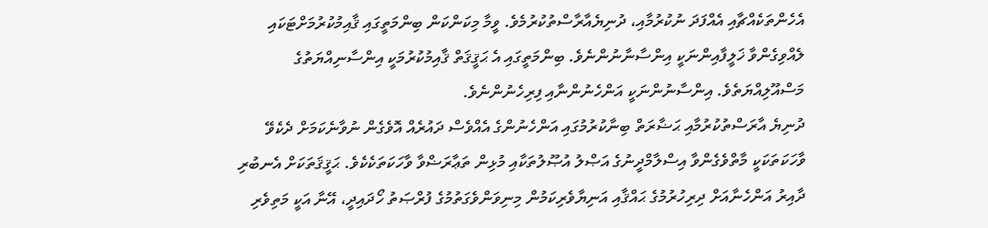އެހެންތަކެއްޗާއި އެއްފަދަ ނުކުރުމާއި، ދުނިޔެއާރާސްތުކުރުމެވެ. ވީމާ މިކަންކަން ބިންމަތީގައި ޤާއިމުކުރުމަށްޓަކައި ލެއްވިގެންވާ ޚަލީފާއިންނަކީ އިންސާނާނުންނެވެ. ބިންމަތީގައި އެ ޙަޤީޤަތް ޤާއިމުކުރުމަކީ އިންސާނިއްޔަތުގެ މަސްއޫލިއްޔަތެވެ. އިންސާނުންނަކީ އަންހެނުންނާއި ފިރިހެނުންނެވެ.
ދުނިޔެ އާރަސްތުކުރުމާއި ޙަޟާރަތް ބިނާކުރުމުގައި އަންހެނުންގެ އެއްވެސް ދައުރެއް އޮވެގެން ނުވާނެކަމަށް ދެކެވޭ ވާހަކަތަކަކީ މާތްވެގެންވާ އިސްލާމްދީނުގެ އަޞްލު އުޞޫލުތަކާއި މުޅިން ތަޢާރަޟްވާ ވާހަކަތަކެކެވެ. ޙަޤީޤަތަކަށް އެނބުރި ދާއިރު އަންހެނާއަށް ދިރިހުރުމުގެ ޙައްޤާއި އަނިޔާވެރިކަމުން މިނިވަންވެގަތުމުގެ ފުރްޞަތު ހޯދައިދީ، އޭނާ އަކީ މަތިވެރި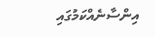އިންސާނެއްކަމުގައި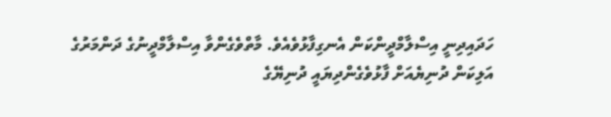ހަދައިދިނީ އިސްލާމްދީންކަން އެނގިފާޅުވެއެވެ. މާތްވެގެންވާ އިސްލާމްދީނުގެ ދަންމަރުގެ އަލިކަން ދުނިޔެއަށް ފާޅުވެގެންދިޔައީ ދުނިޔޭގެ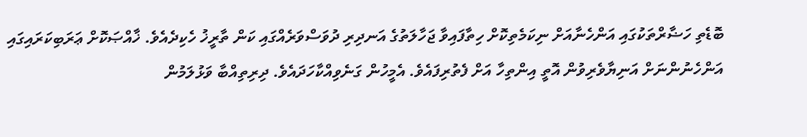ބޮޑެތި ހަޟާރްތަކުގައި އަންހެނާއަށް ނިކަމެތިކޮށް ހިތާފައިވާ ޖަހާލަތުގެ އަނދިރި ދުވަސްވަރެއްގައި ކަން ތާރީޚު ހެކިދެއެވެ. ޚާއްޞަކޮށް ޢަރަބިކަރައިގައި އަންހެނުންނަށް އަނިޔާވެރިވުން އޮތީ އިންތިހާ އަށް ފެތުރިފައެވެ. އެމީހުން ގަނެވިއްކާހަދައެވެ. ދިރިތިއްބާ ވަޅުލަމުން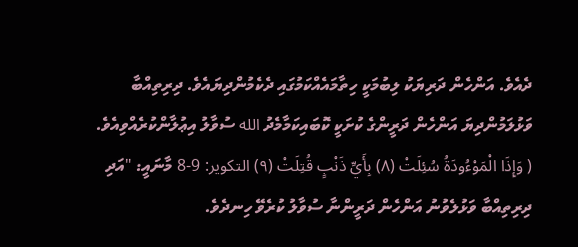ދެއެވެ. އަންހެން ދަރިޔަކު ލިބުމަކީ ހިތާމައެއްކަމުގައި ދެކެމުންދިޔައެވެ. ދިރިތިއްބާ ވަޅުލަމުންދިޔަ އަންހެން ދަރީންގެ ކުށަކީ ކޮބައިކަމާމެދު الله ސުވާލު އިޢުލާންކުރެއްވިއެވެ. ( وَإِذَا الْمَوْءُودَةُ سُئِلَتْ (٨) بِأَيِّ ذَنْبٍ قُتِلَتْ (٩) التكوير: 9-8 މާނައީ: "އަދި ދިރިތިއްބާ ވަޅުލެވުނު އަންހެން ދަރީންނާ ސުވާލު ކުރެވޭ ހިނދެވެ.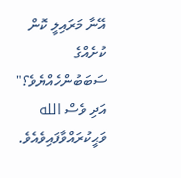އޭނާ މަރައިލީ ކޮން ކުށެއްގެ ސަބަބުންހެއްޔެވެ؟"
އަދި ވެސް الله ވަޙީކުރައްވާފައިވެއެވެ.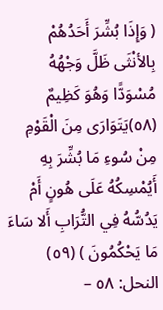( وَإِذَا بُشِّرَ أَحَدُهُمْ بِالأنْثَى ظَلَّ وَجْهُهُ مُسْوَدًّا وَهُوَ كَظِيمٌ (٥٨)يَتَوَارَى مِنَ الْقَوْمِ مِنْ سُوءِ مَا بُشِّرَ بِهِ أَيُمْسِكُهُ عَلَى هُونٍ أَمْ يَدُسُّهُ فِي التُّرَابِ أَلا سَاءَ مَا يَحْكُمُونَ ) (٥٩) النحل: ٥٨ –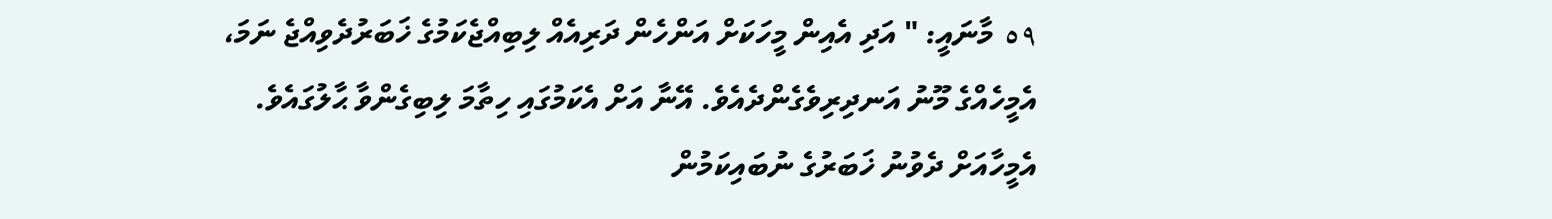٥٩ މާނައީ: " އަދި އެއިން މީހަކަށް އަންހެން ދަރިއެއް ލިބިއްޖެކަމުގެ ޚަބަރުދެވިއްޖެ ނަމަ، އެމީހެއްގެ މޫނު އަނދިރިވެގެންދެއެވެ. އޭނާ އަށް އެކަމުގައި ހިތާމަ ލިބިގެންވާ ޙާލުގައެވެ. އެމީހާއަށް ދެވުނު ޚަބަރުގެ ނުބައިކަމުން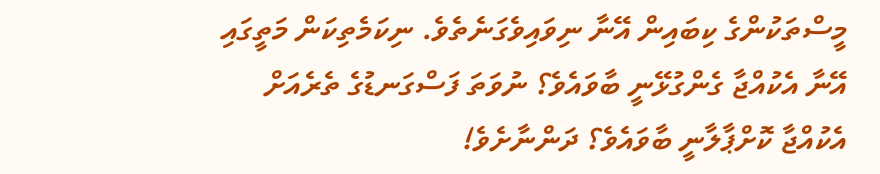މީސްތަކުންގެ ކިބައިން އޭނާ ނިވައިވެގަނެތެވެ. ނިކަމެތިކަން މަތީގައި އޭނާ އެކުއްޖާ ގެންގުޅޭނީ ބާވައެވެ؟ ނުވަތަ ފަސްގަނޑުގެ ތެރެއަށް އެކުއްޖާ ކޮށްޕާލާނީ ބާވައެވެ؟ ދަންނާށެވެ!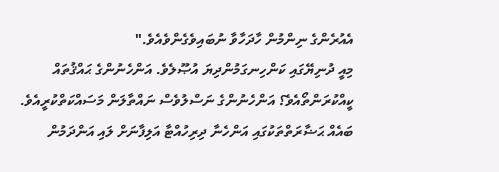އެއުރެންގެ ނިންމުން ހާދަހާވާ ނުބައިވެގެންވެއެވެ."
މިއީ ދުނިޔޭގައި ކަންހިނގަމުންދިޔަ އުޞޫލެވެ. އަންހެނުންގެ ޙައްޤުތައް ކީއްކުރަންތޯއެވެ؟ އަންހެނުންގެ ނަސްލުވެސް ނައްތާލަން މަސައްކަތްކުރީއެވެ. ބައެއް ޙަޟާރަތްތަކުގައި އަންހެނާ ދިރިހުއްޓާ އަލިފާނަށް ލައި އަންދަމުން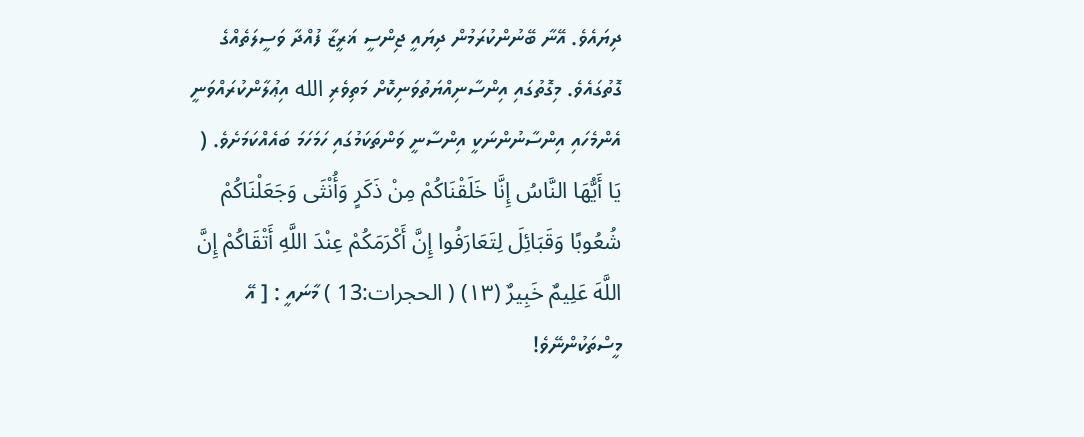ދިޔައެވެ. އޭނާ ބޭނުންކުރަމުން ދިޔައީ ޖިންސީ ޣަރީޒާ ފުއްދާ ވަސީލަތެއްގެ ގޮތުގައެވެ. މިގޮތުގައި އިންސާނިއްޔަތުވަނިކޮށް މަތިވެރި الله އިޢުލާންކުރައްވަނީ އެންމެހައި އިންސާނުންނަކީ އިންސާނީ ވަންތަކަމުގައި ހަމަހަމަ ބައެއްކަމަށެވެ. ( يَا أَيُّهَا النَّاسُ إِنَّا خَلَقْنَاكُمْ مِنْ ذَكَرٍ وَأُنْثَى وَجَعَلْنَاكُمْ شُعُوبًا وَقَبَائِلَ لِتَعَارَفُوا إِنَّ أَكْرَمَكُمْ عِنْدَ اللَّهِ أَتْقَاكُمْ إِنَّ اللَّهَ عَلِيمٌ خَبِيرٌ (١٣) ( الحجرات:13 ) މާނައީ : [ އޭ މީސްތަކުންނޭވެ!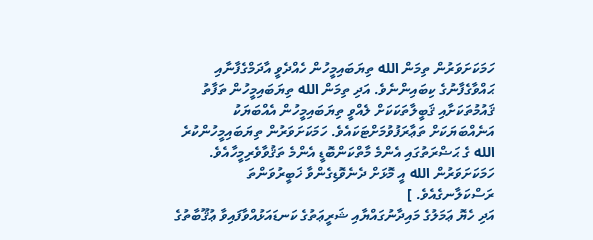ހަމަކަށަވަރުން ތިމަން الله ތިޔަބައިމީހުން ހެއްދެވީ އާދަމްގެފާނާއި ޙައްވާގެފާނުގެ ކިބައިންނެވެ. އަދި ތިމަން الله ތިޔަބައިމީހުން ތަފާތު ޤައުމުތަކަށާއި ޤަބީލާތަކަކަށް ލެއްވީ ތިޔަބައިމީހުން އެއްބަޔަކު އަނެއްބަޔަކަށް ތަޢާރަފުވުމަށްޓަކައެވެ. ހަމަކަށަވަރުން ތިޔަބައިމީހުންކުރެ الله ގެ ޙަޟްރަތުގައި އެންމެ މާތްކަންބޮޑީ އެންމެ ތަޤުވާވެރިމީހާއެވެ. ހަމަކަށަވަރުން الله އީ މޮޅަށް ދެނެވޮޑިގެންވާ ޚަބީރުވަންތަ ރަސްކަލާނގެއެވެ. ]
އަދި ހެޔޮ ޢަމަލުގެ މައިދާނުގައްޔާއި ޝަރީޢަތުގެ ކަނޑައަޅުއްވާފައިވާ ޢުޤޫބާތުގެ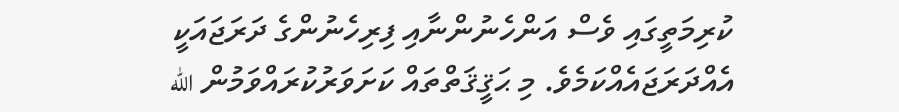ކުރިމަތީގައި ވެސް އަންހެނުންނާއި ފިރިހެނުންގެ ދަރަޖައަކީ އެއްދަރަޖައެއްކަމެވެ. މި ޙަޤީޤަތްތައް ކަށަވަރުކުރައްވަމުން الله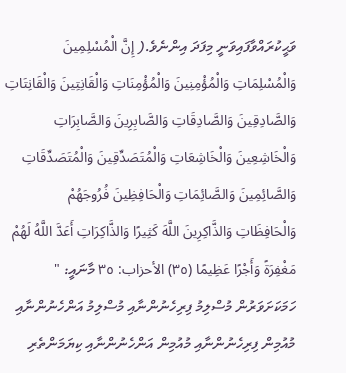ވަޙީކުރައްވާފައިވަނީ މިފަދަ އިންނެވެ.( إِنَّ الْمُسْلِمِينَ وَالْمُسْلِمَاتِ وَالْمُؤْمِنِينَ وَالْمُؤْمِنَاتِ وَالْقَانِتِينَ وَالْقَانِتَاتِ وَالصَّادِقِينَ وَالصَّادِقَاتِ وَالصَّابِرِينَ وَالصَّابِرَاتِ وَالْخَاشِعِينَ وَالْخَاشِعَاتِ وَالْمُتَصَدِّقِينَ وَالْمُتَصَدِّقَاتِ وَالصَّائِمِينَ وَالصَّائِمَاتِ وَالْحَافِظِينَ فُرُوجَهُمْ وَالْحَافِظَاتِ وَالذَّاكِرِينَ اللَّهَ كَثِيرًا وَالذَّاكِرَاتِ أَعَدَّ اللَّهُ لَهُمْ مَغْفِرَةً وَأَجْرًا عَظِيمًا (٣٥) الأحزاب: ٣٥ މާނައީ: " ހަމަކަށަވަރުން މުސްލިމު ފިރިހެނުންނާއި މުސްލިމު އަންހެނުންނާއި މުއުމިން ފިރިހެނުންނާއި މުއުމިން އަންހެނުންނާއި ކިޔަމަންތެރި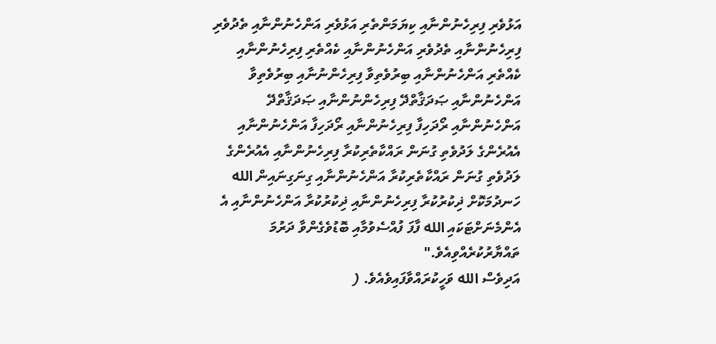އަޅުވެރި ފިރިހެނުންނާއި ކިޔަމަންތެރި އަޅުވެރި އަންހެނުންނާއި ތެދުވެރި ފިރިހެނުންނާއި ތެދުވެރި އަންހެނުންނާއި ކެއްތެރި ފިރިހެނުންނާއި ކެއްތެރި އަންހެނުންނާއި ބިރުވެތިވާ ފިރިހެންނުނާއި ބިރުވެތިވާ އަންހެނުންނާއި ޞަދަޤާތްދޭ ފިރިހެންނުންނާއި ޞަދަޤާތްދޭ އަންހެނުންނާއި ރޯދަހިފާ ފިރިހެނުންނާއި ރޯދަހިފާ އަންހެނުންނާއި އެއުރެންގެ ލަދުވެތި ގުނަން ރައްކާތެރިކުރާ ފިރިހެނުންނާއި އެއުރެންގެ ލަދުވެތި ގުނަން ރައްކާތެރިކުރާ އަންހެނުންނާއި ގިނަގިނައިން الله ހަނދުމަކޮށް ޛިކުރުކުރާ ފިރިހެނުންނާއި ޛިކުރުކުރާ އަންހެނުންނާއި އެ އެންމެނަށްޓަކައި الله ފާފަ ފުއްސެވުމާއި ބޮޑުވެގެންވާ ދަރުމަ ތައްޔާރުކުރެއްވިއެވެ."
އަދިވެސް الله ވަހީކުރައްވާފައިވެއެވެ. (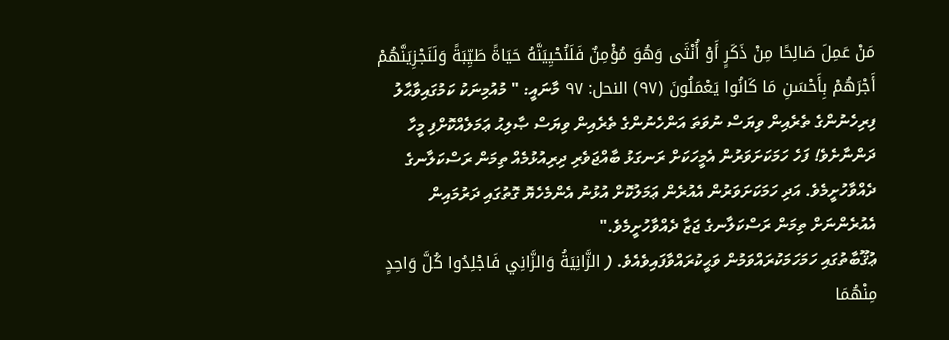مَنْ عَمِلَ صَالِحًا مِنْ ذَكَرٍ أَوْ أُنْثَى وَهُوَ مُؤْمِنٌ فَلَنُحْيِيَنَّهُ حَيَاةً طَيِّبَةً وَلَنَجْزِيَنَّهُمْ أَجْرَهُمْ بِأَحْسَنِ مَا كَانُوا يَعْمَلُونَ (٩٧) النحل: ٩٧ މާނައީ: " މުއުމިނަކު ކަމުގައިވާޙާލު ފިރިހެނުންގެ ތެރެއިން ވިޔަސް ނުވަތަ އަންހެނުންގެ ތެރެއިން ވިޔަސް ޞާލިޙު ޢަމަލެއްކޮށްފި މީހާ ދަންނާށެވެ! ފަހެ ހަމަކަށަވަރުން އެމީހަކަށް ރަނގަޅު ބާއްޖަވެރި ދިރިއުޅުމެއް ތިމަން ރަސްކަލާނގެ ދެއްވާހުށީމެވެ. އަދި ހަމަކަށަވަރުން އެއުރެން ޢަމަލުކޮށް އުޅުނު އެންމެހެޔޮ ގޮތުގައި ދަރުމައިން އެއުރެންނަށް ތިމަން ރަސްކަލާނގެ ޖަޒާ ދެއްވާހުށީމެވެ."
ޢުޤޫބާތުގައި ހަމަހަމަކުރައްވަމުން ވަޙީކުރައްވާފައިވެއެވެ. ( الزَّانِيَةُ وَالزَّانِي فَاجْلِدُوا كُلَّ وَاحِدٍ مِنْهُمَا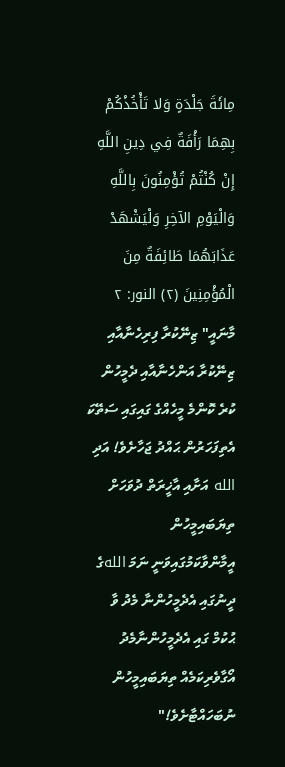مِائَةَ جَلْدَةٍ وَلا تَأْخُذْكُمْ بِهِمَا رَأْفَةٌ فِي دِينِ اللَّهِ إِنْ كُنْتُمْ تُؤْمِنُونَ بِاللَّهِ وَالْيَوْمِ الآخِرِ وَلْيَشْهَدْ عَذَابَهُمَا طَائِفَةٌ مِنَ الْمُؤْمِنِينَ (٢) النور: ٢ މާނައީ" ޒިނޭކުރާ ފިރިހެނާއާއި ޒިނޭކުރާ އަންހެނާއާއި ދެމީހުން ކުރެ ކޮންމެ މީހެއްގެ ގައިގައި ސަތޭކަ އެތިފަހަރުން ޙައްދު ޖަހާށެވެ! އަދި الله އަށާއި އާޚީރަތް ދުވަހަށް ތިޔަބައިމީހުން އީމާންވާކަމުގައިވަނީ ނަމަ اللهގެ ދީނުގައި އެދެމީހުންނާ މެދު ވާ ޙުކުމް ގައި އެދެމީހުންނާމެދު އޯގާވެރިކަމެއް ތިޔަބައިމީހުން ނުބަހައްޓާށެވެ!"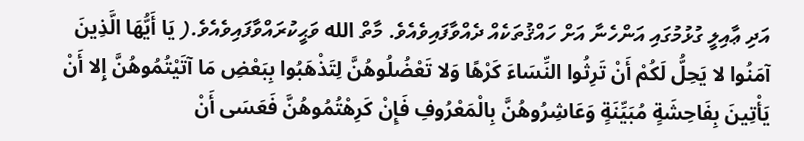އަދި ޢާއިލީ ގުޅުމުގައި އަންހެނާ އަށް ހައްޤުތަކެއް ދެއްވާފައިވެއެވެ. މާތް الله ވަޙީކުރައްވާފައިވެއެވެ.( يَا أَيُّهَا الَّذِينَ آمَنُوا لا يَحِلُّ لَكُمْ أَنْ تَرِثُوا النِّسَاءَ كَرْهًا وَلا تَعْضُلُوهُنَّ لِتَذْهَبُوا بِبَعْضِ مَا آتَيْتُمُوهُنَّ إِلا أَنْ يَأْتِينَ بِفَاحِشَةٍ مُبَيِّنَةٍ وَعَاشِرُوهُنَّ بِالْمَعْرُوفِ فَإِنْ كَرِهْتُمُوهُنَّ فَعَسَى أَنْ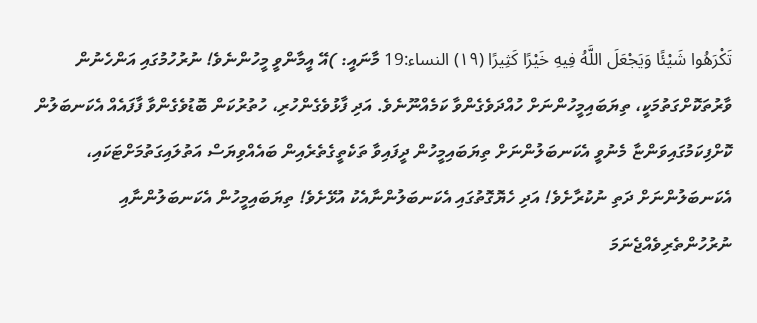تَكْرَهُوا شَيْئًا وَيَجْعَلَ اللَّهُ فِيهِ خَيْرًا كَثِيرًا (١٩) النساء:19 މާނައީ: )އޭ އީމާންވީ މީހުންނެވެ! ނުރުހުމުގައި އަންހެނުން ވާރުތަކޮށްގަތުމަކީ، ތިޔަބައިމީހުންނަށް ހުއްދަވެގެންވާ ކަމެއްނޫނެވެ. އަދި ފާޅުވެގެންހުރި، ހުތުރުކަން ބޮޑުވެގެންވާ ފާފައެއް އެކަނބަލުން ކޮށްފިކަމުގައިވަންޏާ މެނުވީ އެކަނބަލުންނަށް ތިޔަބައިމީހުން ދީފައިވާ ތަކެތީގެތެރެއިން ބައެއްވިޔަސް އަތުލައިގަތުމަށްޓަކައި، އެކަނބަލުންނަށް ދަތި ނުކުރާށެވެ! އަދި ހެޔޮގޮތުގައި އެކަނބަލުންނާއެކު އުޅޭށެވެ! ތިޔަބައިމީހުން އެކަނބަލުންނާއި ނުރުހުންތެރިވެއްޖެނަމަ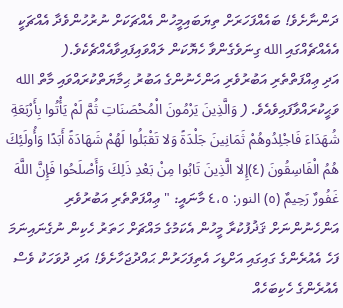ދަންނާށެވެ! ބައެއްފަހަރަށް ތިޔަބައިމީހުން އެއްޗަކަށް ނުރުހުންވެދާ އެއްޗަކީ އެއެއްޗެއްގައި الله ގިނަވެގެންވާ ހެޔޮކަން ލައްވައިފައިވާއެއްޗެކެވެ.(
އަދި ޢިއްފަތްތެރި އަބުރުވެރި އަންހެނުންގެ އަބުރު ޙިމާޔަތްކުރައްވައި މާތް الله ވަޙީކުރައްވާފައިވެއެވެ. ( وَالَّذِينَ يَرْمُونَ الْمُحْصَنَاتِ ثُمَّ لَمْ يَأْتُوا بِأَرْبَعَةِ شُهَدَاءَ فَاجْلِدُوهُمْ ثَمَانِينَ جَلْدَةً وَلا تَقْبَلُوا لَهُمْ شَهَادَةً أَبَدًا وَأُولَئِكَ هُمُ الْفَاسِقُونَ (٤)إِلا الَّذِينَ تَابُوا مِنْ بَعْدِ ذَلِكَ وَأَصْلَحُوا فَإِنَّ اللَّهَ غَفُورٌ رَحِيمٌ (٥) النور: ٤،٥ މާނައީ: " ޢިއްފަތްތެރި އަބުރުވެރި އަންހެނުންނަށް ޤަޛުފުކުރާ މީހުން އެކަމުގެ މައްޗަށް ހަތަރު ހެކިން ނުގެނައިނަމަ ފަހެ އެއުރެންގެ ގައިގައި އަށްޑިހަ އެތިފަހަރުން ޙައްދުޖަހާށެވެ! އަދި ދުވަހަކު ވެސް އެއުރެންގެ ހެކިބަހެއް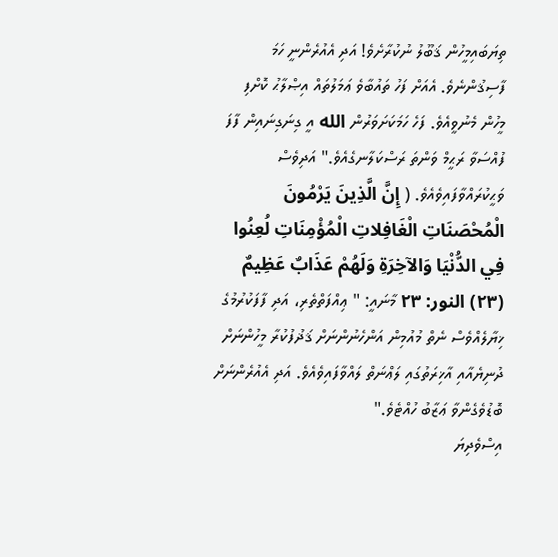ތިޔަބައިމީހުން ޤަބޫލު ނުކުރާށެވެ! އަދި އެއުރެންނީ ހަމަ ފާސިޤުންނެވެ. އެއަށް ފަހު ތައުބާވެ ޢަމަލުތައް އިޞްލާޙު ކޮށްފި މީހުން މެނުވީއެވެ. ފަހެ ހަމަކަށަވަރުން الله އީ ގިނަގިނައިން ފާފަ ފުއްސަވާ ރަޙީމް ވަންތަ ރަސްކަލާނގެއެވެ." އަދިވެސް ވަޙީކުރައްވާފައިވެއެވެ. ( إِنَّ الَّذِينَ يَرْمُونَ الْمُحْصَنَاتِ الْغَافِلاتِ الْمُؤْمِنَاتِ لُعِنُوا فِي الدُّنْيَا وَالآخِرَةِ وَلَهُمْ عَذَابٌ عَظِيمٌ (٢٣) النور: ٢٣ މާނައީ: " ޢިއްފަތްތެރި، އަދި ފާފަކުރުމުގެ ޚިޔާލެއްވެސް ނެތް މުއުމިން އަންހެނުންނަށް ޤަޛުފުކުރާ މީހުންނަށް ދުނިޔެއާއި އާޚިރަތުގައި ލަޢްނަތް ލައްވާފައިވެއެވެ. އަދި އެއުރެންނަށް ބޮޑުވެގެންވާ ޢަޒާބު ހުއްޓެވެ."
އިސްވެދިޔަ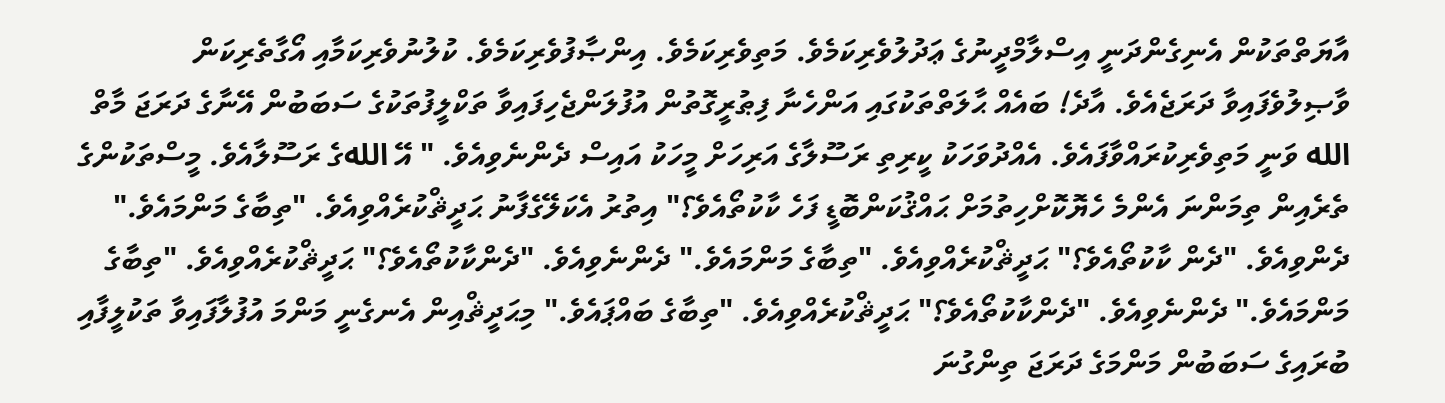އާޔަތްތަކުން އެނިގެންދަނީ އިސްލާމްދީނުގެ ޢަދުލުވެރިކަމެވެ. މަތިވެރިކަމެވެ. އިންޞާފުވެރިކަމެވެ. ކުލުނުވެރިކަމާއި އޯގާތެރިކަން ވާޞިލުވެފައިވާ ދަރަޖެއެވެ. އާދެ! ބައެއް ޙާލަތްތަކުގައި އަންހެނާ ފިޠުރީގޮތުން އުފުލަންޖެހިފައިވާ ތަކްލީފުތަކުގެ ސަބަބުން އޭނާގެ ދަރަޖަ މާތް الله ވަނީ މަތިވެރިކުރައްވާފައެވެ. އެއްދުވަހަކު ކީރިތި ރަސޫލާގެ އަރިހަށް މީހަކު އައިސް ދެންނެވިއެވެ. " އޭ اللهގެ ރަސޫލާއެވެ. މީސްތަކުންގެ ތެރެއިން ތިމަންނަ އެންމެ ހެޔޮކޮށްހިތުމަށް ޙައްޤުކަންބޮޑީ ފަހެ ކާކުތޯއެވެ؟" އިތުރު އެކަލޭގެފާނު ޙަދީޘްކުރެއްވިއެވެ. "ތިބާގެ މަންމައެވެ." ދެންވިއެވެ. "ދެން ކާކުތޯއެވެ؟" ޙަދީޘްކުރެއްވިއެވެ. "ތިބާގެ މަންމައެވެ." ދެންނެވިއެވެ. "ދެންކާކުތޯއެވެ؟" ޙަދީޘްކުރެއްވިއެވެ. "ތިބާގެ މަންމައެވެ." ދެންނެވިއެވެ. "ދެންކާކުތޯއެވެ؟" ޙަދީޘްކުރެއްވިއެވެ. "ތިބާގެ ބައްޕައެވެ." މިޙަދީޘްއިން އެނގެނީ މަންމަ އުފުލާފައިވާ ތަކުލީފާއި ބުރައިގެ ސަބަބުން މަންމަގެ ދަރަޖަ ތިންގުނަ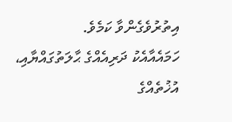އިތުރުވެގެންވާ ކަމެވެ.
ހަމައެއާއެކު ދަރިއެއްގެ ޙާލަތުގައްޔާއި، އުޚުތެއްގެ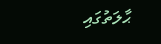ޙާލަތުގައި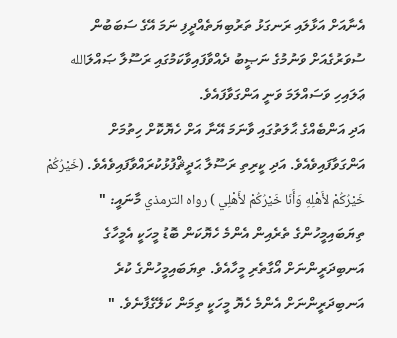އެނާއަށް އަޅާލައި ރަނގަޅު ތަރުބިޔަތެއްދީފި ނަމަ އޭގެ ސަބަބުން ސުވަރުގެއަށް ވަނުމުގެ ނަޞީބު ދެއްވާފައިވާކަމުގައި ރަސޫލާ ޞައްލަالله ޢަލައިހި ވަސައްލަމަ ވަނީ އަންގަވާފައެވެ.
އަދި އަންބެއްގެ ޙާލަތުގައި ވާނަމަ އޭނާ އަށް ހެޔޮކޮށް ހިތުމަށް އަންގަވާފައިވެއެވެ. އަދި ކީރިތި ރަސޫލާ ޙަދީޘްފުޅުކުރައްވާފައިވެއެވެ. (خَيْرُكُمْ خَيْرُكُمْ لأَهْلِهِ وَأَنَا خَيْرُكُمْ لأَهْلِي ) رواه الترمذي މާނައީ: " ތިޔަބައިމީހުންގެ ތެރެއިން އެންމެ ހެޔޮކަން ބޮޑު މީހަކީ އެމީހާގެ އަނބިދަރީންނަށް އޯގާތެރި މީހާއެވެ. ތިޔަބައިމީހުންގެ ކުރެ އަނބިދަރީންނަށް އެންމެ ހެޔޮ މީހަކީ ތިމަން ކަލޭގެފާނެވެ. "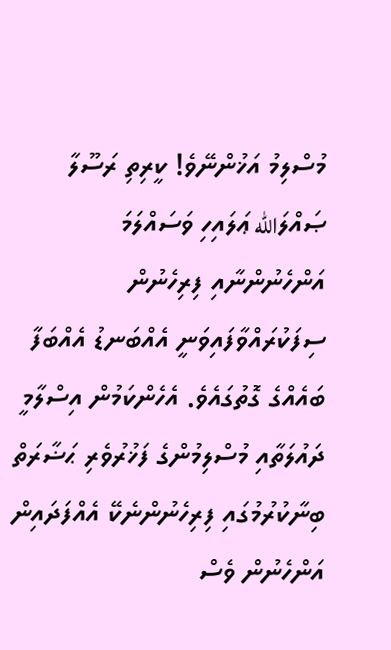މުސްލިމު އަޚުންނޭވެ! ކީރިތި ރަސޫލާ ޞައްލަالله ޢަލައިހި ވަސައްލަމަ އަންހެނުންނާއި ފިރިހެނުން ސިފަކުރައްވާފައިވަނީ އެއްބަނޑު އެއްބަފާ ބައެއްގެ ގޮތުގައެވެ. އެހެންކަމުން އިސްލާމީ ދައުލަތާއި މުސްލިމުންގެ ފަޚުރުވެރި ޙަޟާރަތް ބިނާކުރުމުގައި ފިރިހެނުންނެކޭ އެއްފަދައިން އަންހެނުން ވެސް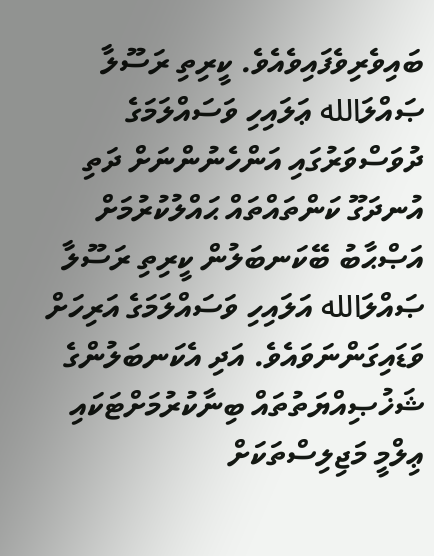ބައިވެރިވެފައިވެއެވެ. ކީރިތި ރަސޫލާ ޞައްލަالله ޢަލައިހި ވަސައްލަމަގެ ދުވަސްވަރުގައި އަންހެނުންނަށް ދަތި އުނދަގޫ ކަންތައްތައް ޙައްލުކުރުމަށް އަޞްޙާބު ބޭކަނބަލުން ކީރިތި ރަސޫލާ ޞައްލަالله އަލައިހި ވަސައްލަމަގެ އަރިހަށް ވަޑައިގަންނަވައެވެ. އަދި އެކަނބަލުންގެ ޝަޚުޞިއްޔަތުތައް ބިނާކުރުމަށްޓަކައި ޢިލްމީ މަޖިލިސްތަކަށް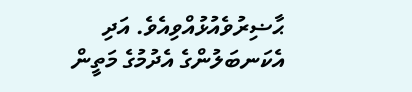ޙާޟިރުވެއުޅުއްވިއެވެ. އަދި އެކަނބަލުންގެ އެދުމުގެ މަތީން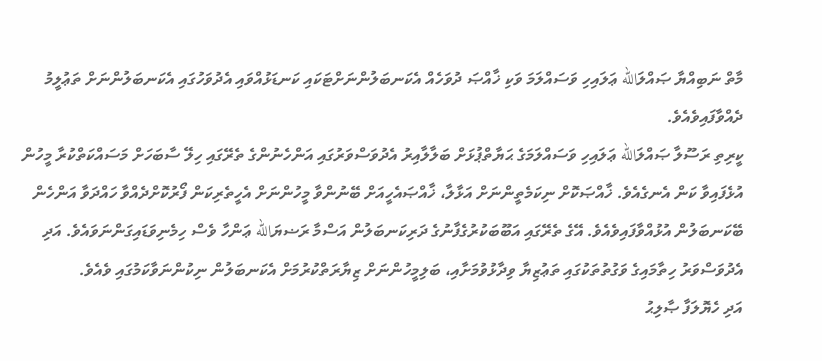މާތް ނަބިއްޔާ ޞައްލަالله ޢަލައިހި ވަސައްލަމަ ވަކި ޚާއްޞަ ދުވަހެއް އެކަނބަލުންނަށްޓަކައި ކަނޑަޅުއްވައި އެދުވަހުގައި އެކަނބަލުންނަށް ތަޢުލީމު ދެއްވާފައިވެއެވެ.
ކީރިތި ރަސޫލާ ޞައްލަالله ޢަލައިހި ވަސައްލަމަގެ ޙަޔާތްޕުޅަށް ބަލާލާއިރު އެދުވަސްވަރުގައި އަންހެނުންގެ ތެރޭގައި ހިލޭ ސާބަހަށް މަސައްކަތްކުރާ މީހުން އުޅެފައިވާ ކަން އެނގެއެވެ. ޚާއްޞަކޮށް ނިކަމެތީންނަށް އަޅާލާ، ޚާއްޞައެހީއަށް ބޭނުންވާ މީހުންނަށް އެހީތެރިކަން ފޯރުކޮށްދެއްވާ ހައްދަވާ އަންހެން ބޭކަނބަލުން އުޅުއްވާފައިވެއެވެ. އޭގެ ތެރޭގައި އަބޫބަކުރުގެފާނުގެ ދަރިކަނބަލުން އަސްމާ ރަޟޔަالله ޢަންހާ ވެސް ހިމެނިވަޑައިގަންނަވައެވެ. އަދި އެދުވަސްވަރު ހިތާމައިގެ ވަގުތުތަކުގައި ތަޢުޒިޔާ ވިދާޅުވުމަށާއި، ބަލިމީހުންނަށް ޒިޔާރަތްކުރުމަށް އެކަނބަލުން ނިކުންނަވާކަމުގައި ވެއެވެ.
އަދި ހެޔޮލަފާ ޞާލިޙު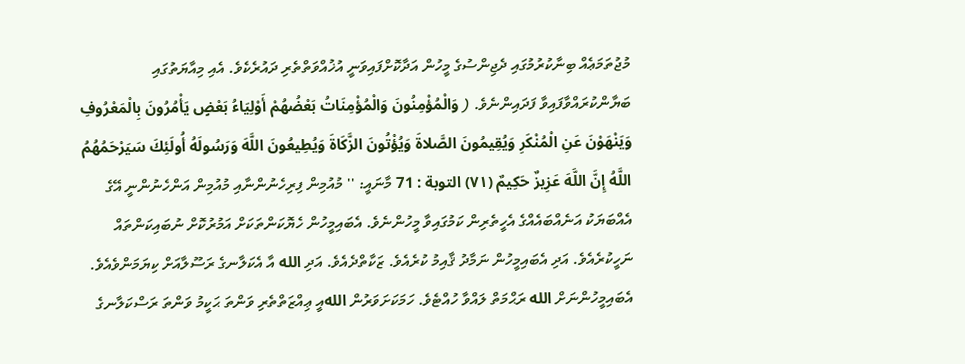މުޖުތަމަޢެއް ބިނާކުރުމުގައި ދެޖިންސުގެ މީހުން އަދާކޮށްފައިވަނީ އުޚުއްވަތްތެރި ދައުރެކެވެ. އެއި މިއާޔަތުގައި ބަޔާންކުރައްވާފައިވާ ފަދައިންނެވެ. ( وَالْمُؤْمِنُونَ وَالْمُؤْمِنَاتُ بَعْضُهُمْ أَوْلِيَاءُ بَعْضٍ يَأْمُرُونَ بِالْمَعْرُوفِ وَيَنْهَوْنَ عَنِ الْمُنْكَرِ وَيُقِيمُونَ الصَّلاةَ وَيُؤْتُونَ الزَّكَاةَ وَيُطِيعُونَ اللَّهَ وَرَسُولَهُ أُولَئِكَ سَيَرْحَمُهُمُ اللَّهُ إِنَّ اللَّهَ عَزِيزٌ حَكِيمٌ (٧١) التوبة : 71 މާނައީ: '' މުއުމިން ފިރިހެނުންނާއި މުއުމިން އަންހެނުންނީ އޭގެ އެއްބަޔަކު އަނެއްބައެއްގެ އެހީތެރިން ކަމުގައިވާ މީހުންނެވެ. އެބައިމީހުން ހެޔޮކަންތަކަށް އަމުރުކޮށް ނުބައިކަންތައް ނަހީކުރެއެވެ. އަދި އެބައިމީހުން ނަމާދު ޤާއިމު ކުރެއެވެ. ޒަކާތްދެއެވެ. އަދި الله އާ އެކަލާނގެ ރަސޫލާއަށް ކިޔަމަންވެއެވެ. އެބައިމީހުންނަށް الله ރަޙްމަތް ލައްވާ ހުއްޓެވެ. ހަމަކަށަވަރުން اللهއީ ޢިއްޒަތްތެރި ވަންތަ ޙަކީމު ވަންތަ ރަސްކަލާނގެ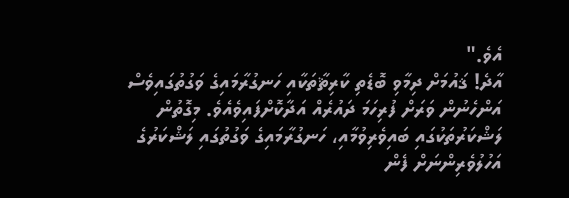އެވެ."
އާދެ! ޤައުމަށް ދިމާވި ބޮޑެތި ކާރިޘާތަކާއި ހަނގުރާމައިގެ ވަގުތުގައިވެސް އަންހެނުން ވަރަށް ފުރިހަމަ ދައުރެއް އަދާކޮށްފައިވެއެވެ. މިގޮތުން ލަޝްކަރުތަކުގައި ބައިވެރިވުމާއި، ހަނގުރާމައިގެ ވަގުތުގައި ލަޝްކަރުގެ އަހުލުވެރިންނަށް ފެން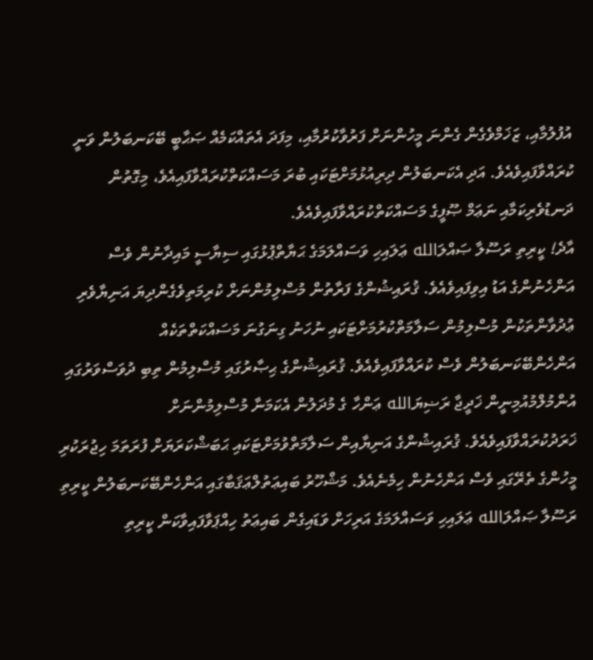އުފުލުމާއި، ޒަޚަމްވެގެން ގެންނަ މީހުންނަށް ފަރުވާކުރުމާއި، މިފަދަ އެތައްކަމެއް ޞަޙާބީ ބޭކަނބަލުން ވަނީ ކުރައްވާފައިވެއެވެ. އަދި އެކަނބަލުން ދިރިއުޅުމަށްޓަކައި ބުރަ މަސައްކަތްކުރައްވާފައިއެވެ، މިގޮތުން ދަނޑުވެރިކަމާއި ނަޢަމް ޞޫފީގެ މަސައްކަތްކުރައްވާފައިވެއެވެ.
އާދެ! ކީރިތި ރަސޫލާ ޞައްލަالله ޢަލައިހި ވަސައްލަމަގެ ޙަޔާތްޕުޅުގައި ސިޔާސީ މައިދާނުން ވެސް އަންހެނުންގެ އަޑު އިވިފައިވެއެވެ. ޤުރައިޝުންގެ ފަރާތުން މުސްލިމުންނަށް ކުރިމަތިވެގެންދިޔަ އަނިޔާވެރި ޢުދުވާންތަކުން މުސްލިމުން ސަލާމަތްކުރުމަށްޓަކައި ނުހަނު ގިނަގުނަ މަސައްކަތްތަކެއް އަންހެންބޭކަނބަލުން ވެސް ކުރައްވާފައިވެއެވެ. ޤުރައިޝުންގެ ޙިޞާރުގައި މުސްލިމުން ތިބި ދުވަސްވަރުގައި އުންމުލްމުއުމިނީން ޚަދީޖާ ރަޟިޔަالله ޢަންހާ ގެ މުދަލުން އެކަމަނާ މުސްލިމުންނަށް ޚަރަދުކުރައްވާފައިވެއެވެ. ޤުރައިޝުންގެ އަނިޔާއިން ސަލާމަތްވުމަށްޓަކައި ޙަބަޝްކަރަޔަށް ފުރަތަމަ ހިޖުރަކުރި މީހުންގެ ތެރޭގައި ވެސް އަންހެނުން ހިމެނެއެވެ. މަޝްހޫރު ބައިޢަތުލްޢަޤަބާގައި އަންހެންބޭކަނބަލުން ކީރިތި ރަސޫލާ ޞައްލަالله ޢަލައިހި ވަސައްލަމަގެ އަރިހަށް ވަޑައިގެން ބައިޢަތު ހިއްޕަވާފައިވާކަން ކީރިތި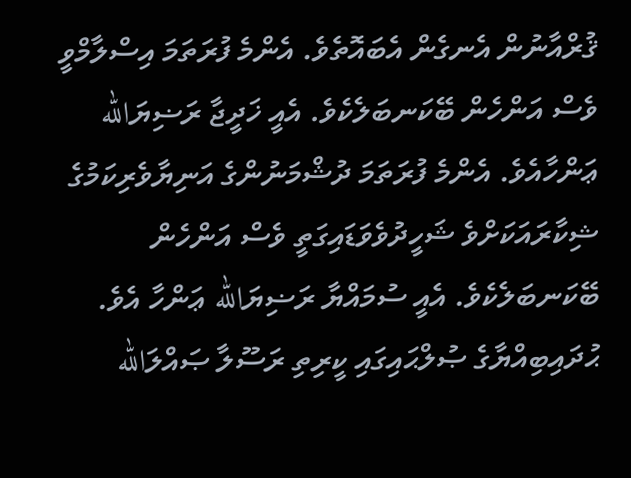ޤުރްއާނުން އެނގެން އެބައޮތެވެ. އެންމެ ފުރަތަމަ އިސްލާމްވީ ވެސް އަންހެން ބޭކަނބަލެކެވެ. އެއީ ޚަދީޖާ ރަޟިޔަالله ޢަންހާއެވެ. އެންމެ ފުރަތަމަ ދުޝްމަނުންގެ އަނިޔާވެރިކަމުގެ ޝިކާރައަކަށްވެ ޝަހީދުވެވަޑައިގަތީ ވެސް އަންހެން ބޭކަނބަލެކެވެ. އެއީ ސުމައްޔާ ރަޟިޔަالله ޢަންހާ އެވެ. ޙުދައިބިއްޔާގެ ޞުލްޙައިގައި ކީރިތި ރަސޫލާ ޞައްލަالله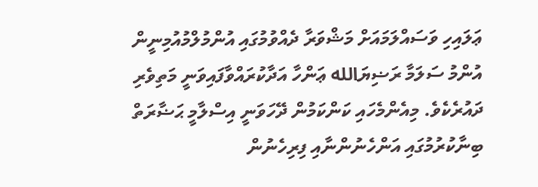ޢަލައިހި ވަސައްލަމައަށް މަޝްވަރާ ދެއްވުމުގައި އުންމުލްމުއުމިނީން އުންމު ސަލަމާ ރަޟިޔަالله ޢަންހާ އަދާކުރައްވާފައިވަނީ މަތިވެރި ދައުރެކެވެ. މިއެންމެހައި ކަންކަމުން ދޭހަވަނީ އިސްލާމީ ޙަޟާރަތް ބިނާކުރުމުގައި އަންހެނުންނާއި ފިރިހެނުން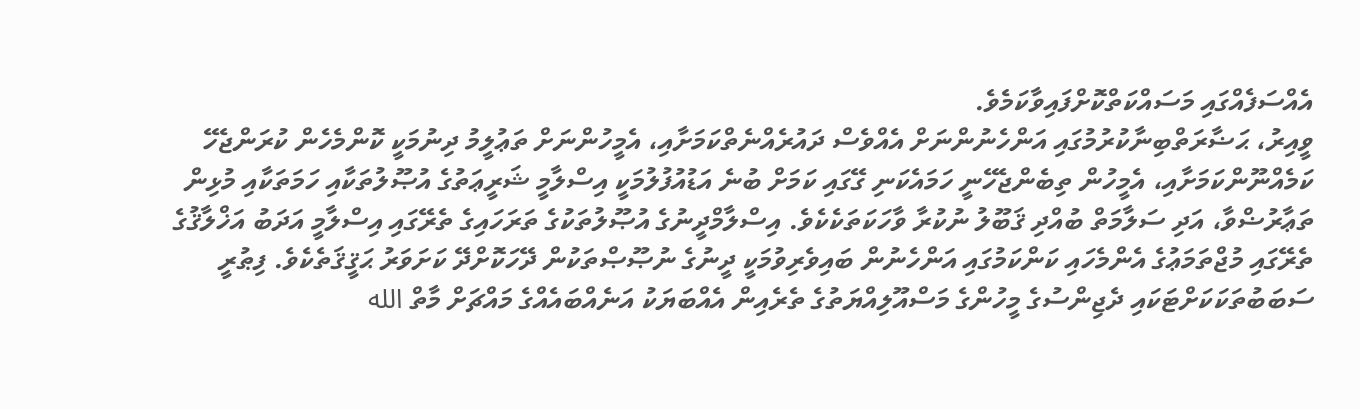އެއްސަފެއްގައި މަސައްކަތްކޮށްފައިވާކަމެވެ.
ވީއިރު، ޙަޟާރަތްބިނާކުރުމުގައި އަންހެނުންނަށް އެއްވެސް ދައުރެއްނެތްކަމަށާއި، އެމީހުންނަށް ތަޢުލީމު ދިނުމަކީ ކޮންމެހެން ކުރަންޖެހޭ ކަމެއްނޫންކަމަށާއި، އެމީހުން ތިބެންޖެހޭނީ ހަމައެކަނި ގޭގައި ކަމަށް ބުނެ އަޑުއުފުލުމަކީ އިސްލާމީ ޝަރީޢަތުގެ އުޞޫލުތަކާއި ހަމަތަކާއި މުޅިން ތަޢާރުޟްވާ، އަދި ސަލާމަތް ބުއްދި ޤަބޫލު ނުކުރާ ވާހަކަތަކެކެވެ. އިސްލާމްދީނުގެ އުޞޫލުތަކުގެ ތަރަހައިގެ ތެރޭގައި އިސްލާމީ އަދަބު އަޚްލާޤުގެ ތެރޭގައި މުޖްތަމަޢުގެ އެންމެހައި ކަންކަމުގައި އަންހެނުން ބައިވެރިވުމަކީ ދީނުގެ ނުޞޫޞްތަކުން ދޭހަކޮށްދޭ ކަށަވަރު ޙަޤީޤަތެކެވެ. ފިޠުރީ ސަބަބުތަކަކަށްޓަކައި ދެޖިންސުގެ މީހުންގެ މަސްއޫލިއްޔަތުގެ ތެރެއިން އެއްބަޔަކު އަނެއްބައެއްގެ މައްޗަށް މާތް الله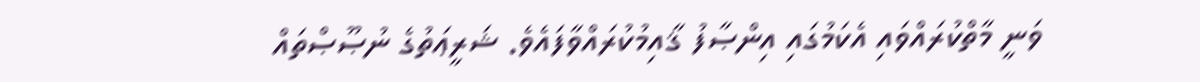ވަނީ މާތްކުރައްވައި އެކަމުގައި އިންޞާފު ޤާއިމުކުރައްވާފައެވެ. ޝަރީޢަތުގެ ނުޞޫޞްތައް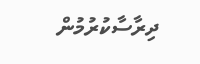ދިރާސާކުރުމުން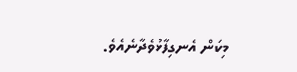މިކަން އެނގިފާޅުވެދާނެއެވެ.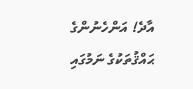އާދެ! އަންހެނުންގެ ޙައްޤުތަކުގެ ނަމުގައި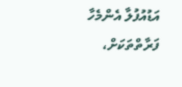އަޑުއުފުލާ އެންމެހާ ފަރާތްތަކަށް،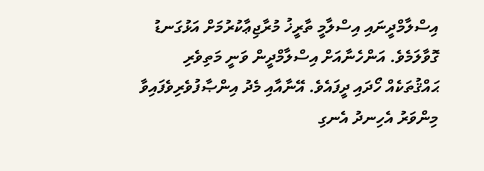އިސްލާމްދީނައި އިސްލާމީ ތާރީޚު މުރާޖިޢާކުރުމަށް އަޅުގަނޑު ގޮވާލަމެވެ. އަންހެނާއަށް އިސްލާމްދީން ވަނީ މަތިވެރި ޙައްޤުތަކެއް ހޯދައި ދީފައެވެ. އޭނާއާއި މެދު އިންޞާފުވެރިވެފައިވާ މިންވަރު އެހިނދު އެނގި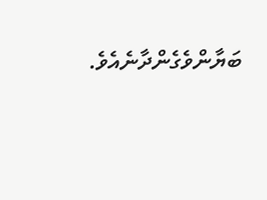ބަޔާންވެގެންދާނެއެވެ.